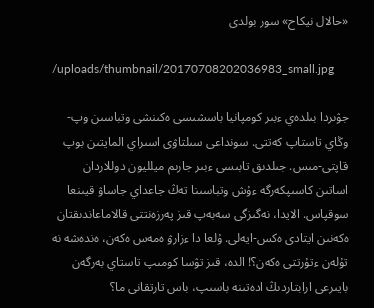«حالال نيكاح» سور بولدى

/uploads/thumbnail/20170708202036983_small.jpg

جۋىردا بىلدەي ءبىر كومپانيا باسشىسى ەكىنشى وتباسىن وپ-وڭاي تاستاپ كەتتى. سونداعى سىلتاۋى اسىراي المايتىن بوپ قاپتى-مىس. جىلدىق تابىسى ءبىر جارىم ميلليون دوللاردان اساتىن كاسىپكەرگە ءۇش وتباسىنا تەڭ جاعداي جاساۋ قيىنعا سوقپاس. الايدا، نەگىزگى سەبەپ قىز پەرزەنتتى قالاماعاندىقتان ەكەنىن ايتادى ەكس-ايەلى. ۇلعا دا ءزارۋ ەمەس ەكەن، ەندەشە نە تۇلەن ءتۇرتتى ەكەن؟! الدە، قىز تۋسا كومىپ تاستاي بەرگەن بايىرعى ارابتاردىڭ ادەتىنە باسىپ، باس تارتقانى ما؟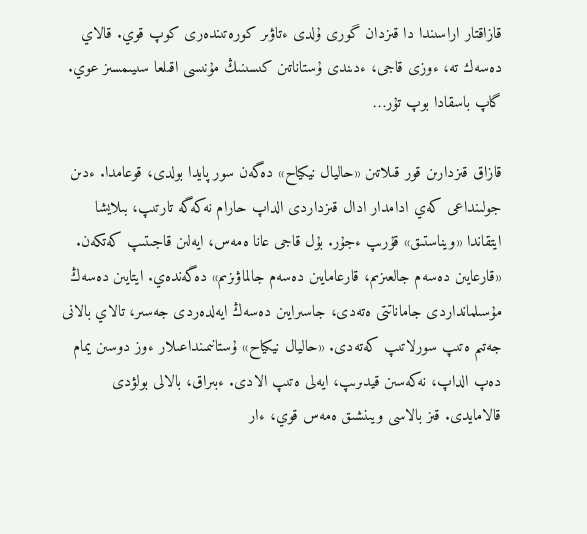قازاقتار اراسىندا دا قىزدان گورى ۇلدى ءتاۋىر كورەتىندەرى كوپ قوي. قالاي دەسەك تە، ءوزى قاجى، ءدىندى ۇستاناتىن كىسىنىڭ مۇنىسى اقىلعا سىيىمسىز عوي. گاپ باسقادا بوپ تۇر…

قازاق قىزدارىن قور قىلاتىن «حاليال نيكياح» دەگەن سور پايدا بولدى، قوعامدا. ءدىن جولىنداعى كەي ادامدار ادال قىزداردى الداپ حارام نەكەگە تارتىپ، بىلايشا ايتقاندا «ويناستىق» قۇرىپ ءجۇر. بۇل قاجى عانا ەمەس، ايەلىن قاجىتىپ كەتكەن. «قارعايىن دەسەم جالعىزىم، قارعامايىن دەسەم جالماۋىزىم» دەگەندەي. ايتايىن دەسەڭ مۇسىلمانداردى جاماناتتى ەتەدى، جاسىرايىن دەسەڭ ايەلدەردى جەسىر، تالاي بالانى جەتىم ەتىپ سورلاتىپ كەتەدى. «حاليال نيكياح» ۇستانىمىنداعىلار ءوز دوسىن يمام دەپ الداپ، نەكەسىن قيدىرىپ، ايەلى ەتىپ الادى. ءبىراق، بالالى بولۋدى قالامايدى. قىز بالاسى ويىنشىق ەمەس قوي، ءار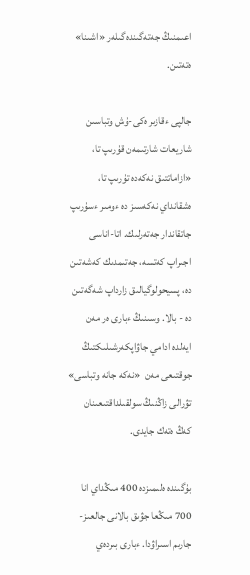اعىمنىڭ جەتەگىندەگىلەر «اشىنا» ەتەتىن.

جالپى ءقازىر ەكى-ۇش وتباسىن شاريعات شارتىمەن قۇرىپ تا، «ازاماتتىق نەكەدە تۇرىپ تا، ەشقانداي نەكەسىز دە ءومىر ءسۇرىپ جاتقاندار جەتەرلىك. اتا-اناسى اجىراپ كەتسە، جەتىمدىك كەشەتىن دە، پسيحولوگيالىق زارداپ شەگەتىن دە - بالا. وسىنىڭ ءبارى ەر مەن ايەلدە ادامي جاۋاپكەرشىلىكتىڭ جوقتىعى مەن  «نەكە جانە وتباسى» تۋرالى زاڭنىڭ سولقىلداقتىعىنان كەڭ ەتەك جايدى.

بۇگىندە ەلىمىزدە 400 مىڭداي انا 700 مىڭعا جۋىق بالانى جالعىز-جارىم اسىراۋدا. ءبارى بىردەي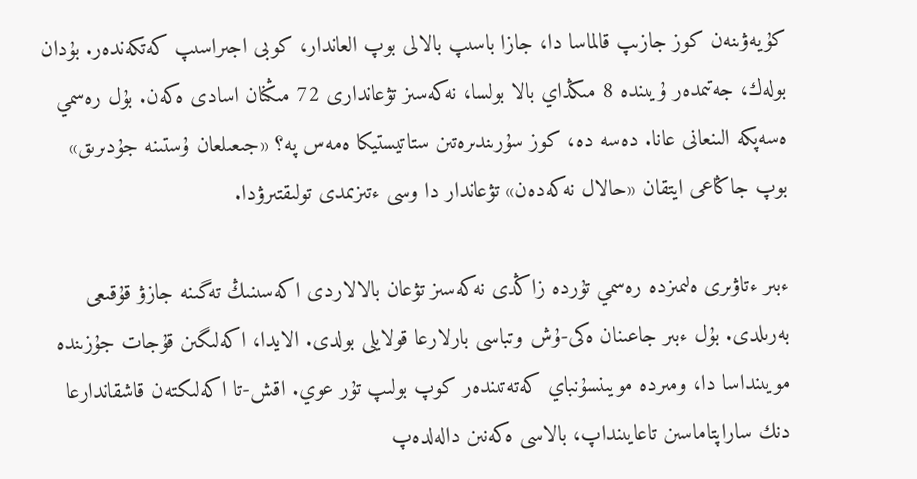كۇيەۋىنەن كوز جازىپ قالماسا دا، جازا باسىپ بالالى بوپ العاندار، كوبى اجىراسىپ كەتكەندەر. بۇدان بولەك، جەتىمدەر ۇيىندە 8 مىڭداي بالا بولسا، نەكەسىز تۋعاندارى 72 مىڭنان اسادى ەكەن. بۇل رەسمي ەسەپكە الىنعانى عانا. دەسە دە، كوز سۇرىندىرەتىن ستاتيستيكا ەمەس پە؟ «جىعىلعان ۇستىنە جۇدىرىق» بوپ جاڭاعى ايتقان «حالال نەكەدەن» تۋعاندار دا وسى ءتىزىمدى تولىقتىرۋدا.

ءبىر ءتاۋىرى ەلىمىزدە رەسمي تۇردە زاڭدى نەكەسىز تۋعان بالالاردى اكەسىنىڭ تەگىنە جازۋ قۇقىعى بەرىلدى. بۇل ءبىر جاعىنان ەكى-ۇش وتباسى بارلارعا قولايلى بولدى. الايدا، اكەلىگىن قۇجات جۇزىندە مويىنداسا دا، ومىردە مويىنسۇنباي كەتەتىندەر كوپ بولىپ تۇر عوي. اقش-تا اكەلىكتەن قاشقاندارعا دنك ساراپتاماسىن تاعايىنداپ، بالاسى ەكەنىن دالەلدەپ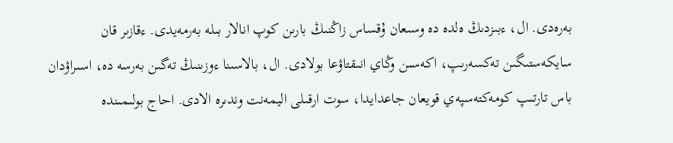بەرەدى. ال، ءبىزدىڭ ەلدە دە وسىعان ۇقساس زاڭنىڭ بارىن كوپ انالار بىلە بەرمەيدى. ءقازىر قان سايكەستىگىن تەكسەرىپ، اكەسىن وڭاي انىقتاۋعا بولادى. ال، بالاسىنا ءوزىنىڭ تەگىن بەرسە دە، اسىراۋدان باس تارتىپ كومەكتەسپەي قويعان جاعدايدا، سوت ارقىلى اليمەنت وندىرە الادى. احاج بولىمىندە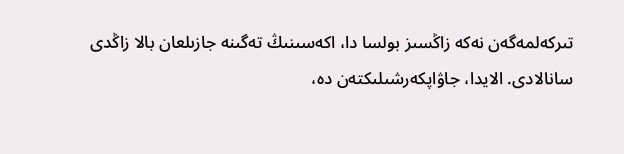تىركەلمەگەن نەكە زاڭسىز بولسا دا، اكەسىنىڭ تەگىنە جازىلعان بالا زاڭدى سانالادى. الايدا، جاۋاپكەرشىلىكتەن دە،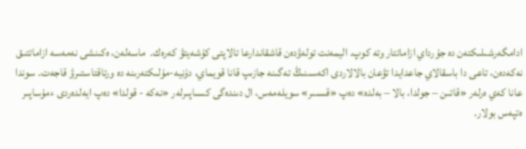ادامگەرشىلىكتەن دە جۇرداي ازاماتتار وتە كوپ. اليمەنت تولەۋدەن قاشقاندارعا تالاپتى كۇشەيتۋ كەرەك.  ماسەلەن، ەكىنشى نەمەسە ازاماتتىق نەكەدەن، تاعى دا باسقالاي جاعدايدا تۋعان بالالاردى اكەسىنىڭ تەگىنە جازىپ قانا قويماي، دۇنيە-مۇلىكتەرىنە دە ورتاقتاستىرۋ قاجەت. سوندا عانا كەي ەرلەر «قاتىن – جولدا، بالا – بەلدە» دەپ «قىسىر» سويلەمەس، ال دىندەگى كىساپىرلەر «نەكە - قولدا» دەپ ايەلدەردى ءمۇساپىر ەتپەس بولار.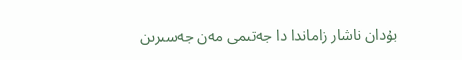بۇدان ناشار زاماندا دا جەتىمى مەن جەسىرىن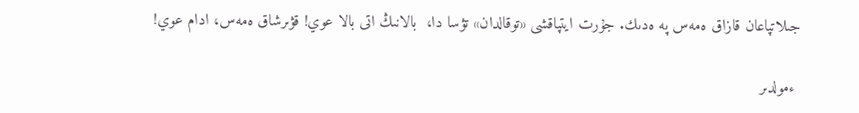جىلاتپاعان قازاق ەمەس پە ەدىك. جۇرت ايتپاقشى «توقالدان» تۋسا دا،  بالانىڭ اتى بالا عوي! قۋىرشاق ەمەس، ادام عوي!

 ءمولدىر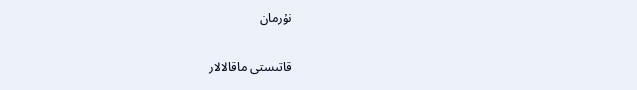نۇرمان

قاتىستى ماقالالار